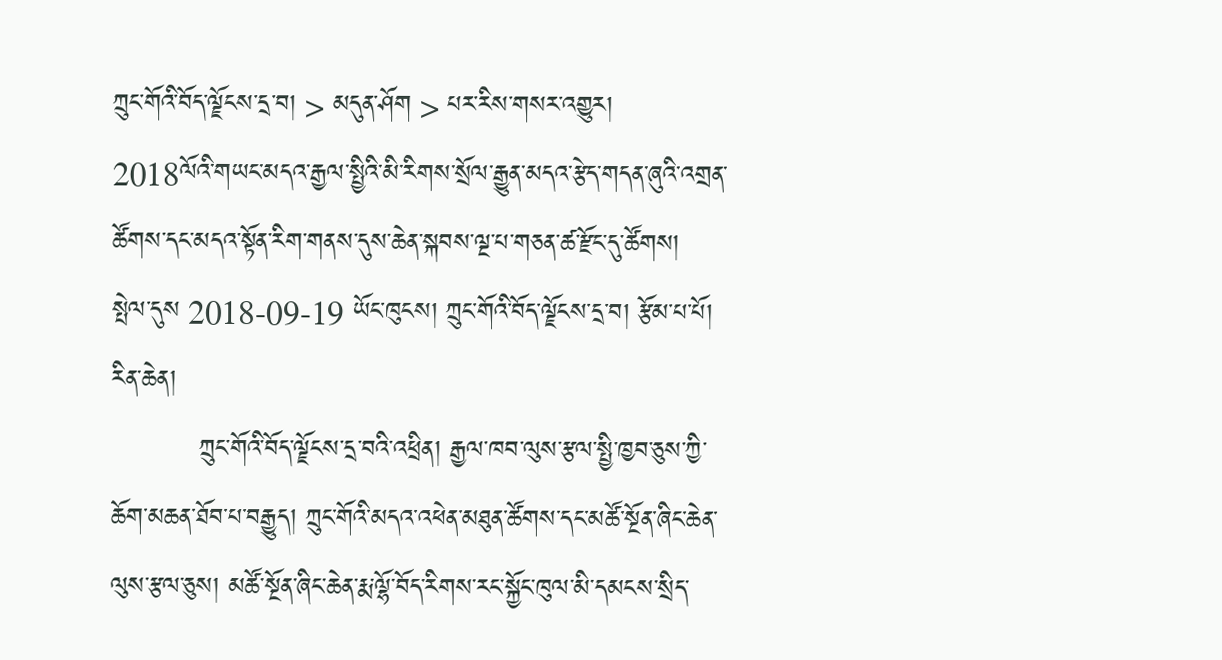ཀྲུང་གོའི་བོད་ལྗོངས་དྲ་བ། > མདུན་ཤོག > པར་རིས་གསར་འགྱུར།
2018ལོའི་གཡང་མདའ་རྒྱལ་སྤྱིའི་མི་རིགས་སྲོལ་རྒྱུན་མདའ་རྩེད་གདན་ཞུའི་འགྲན་ཚོགས་དང་མདའ་སྟོན་རིག་གནས་དུས་ཆེན་སྐབས་ལྔ་པ་གཅན་ཚ་རྫོང་དུ་ཚོགས།
སྤེལ་དུས 2018-09-19 ཡོང་ཁུངས། ཀྲུང་གོའི་བོད་ལྗོངས་དྲ་བ། རྩོམ་པ་པོ། རིན་ཆེན།
          ཀྲུང་གོའི་བོད་ལྗོངས་དྲ་བའི་འཕྲིན། རྒྱལ་ཁབ་ལུས་རྩལ་སྤྱི་ཁྱབ་ཅུས་ཀྱི་ཆོག་མཆན་ཐོབ་པ་བརྒྱུད། ཀྲུང་གོའི་མདའ་འཕེན་མཐུན་ཚོགས་དང་མཚོ་སྔོན་ཞིང་ཆེན་ལུས་རྩལ་ཅུས། མཚོ་སྔོན་ཞིང་ཆེན་རྨ་ལྷོ་བོད་རིགས་རང་སྐྱོང་ཁུལ་མི་དམངས་སྲིད་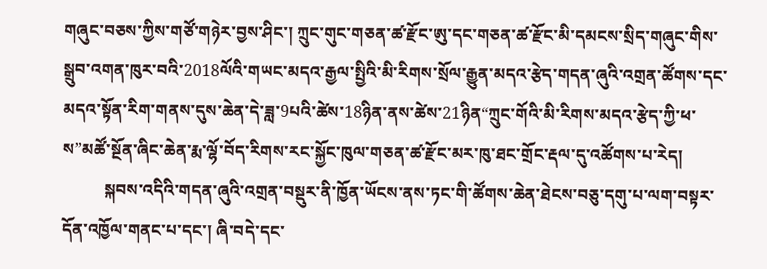གཞུང་བཅས་ཀྱིས་གཙོ་གཉེར་བྱས་ཤིང་། ཀྲུང་གུང་གཅན་ཚ་རྫོང་ཨུ་དང་གཅན་ཚ་རྫོང་མི་དམངས་སྲིད་གཞུང་གིས་སྒྲུབ་འགན་ཁུར་བའི་2018ལོའི་གཡང་མདའ་རྒྱལ་སྤྱིའི་མི་རིགས་སྲོལ་རྒྱུན་མདའ་རྩེད་གདན་ཞུའི་འགྲན་ཚོགས་དང་མདའ་སྟོན་རིག་གནས་དུས་ཆེན་དེ་ཟླ་9པའི་ཚེས་18ཉིན་ནས་ཚེས་21ཉིན“ཀྲུང་གོའི་མི་རིགས་མདའ་རྩེད་ཀྱི་ཕ་ས”མཚོ་སྔོན་ཞིང་ཆེན་རྨ་ལྷོ་བོད་རིགས་རང་སྐྱོང་ཁུལ་གཅན་ཚ་རྫོང་མར་ཁུ་ཐང་གྲོང་རྡལ་དུ་འཚོགས་པ་རེད།
          སྐབས་འདིའི་གདན་ཞུའི་འགྲན་བསྡུར་ནི་ཁྱོན་ཡོངས་ནས་ཏང་གི་ཚོགས་ཆེན་ཐེངས་བཅུ་དགུ་པ་ལག་བསྟར་དོན་འཁྱོལ་གནང་པ་དང་། ཞི་བདེ་དང་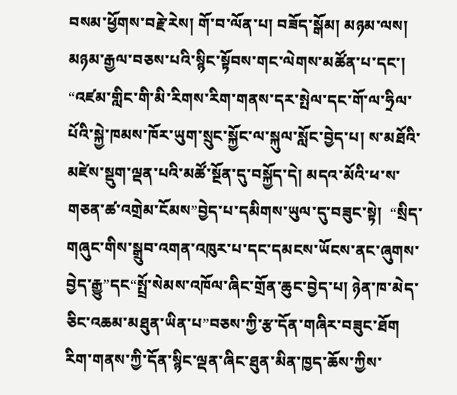བསམ་ཕྱོགས་བརྗེ་རེས། གོ་བ་ལོན་པ། བཟོད་སྒོམ། མཉམ་ལས། མཉམ་རྒྱལ་བཅས་པའི་སྙིང་སྟོབས་གང་ལེགས་མཚོན་པ་དང་། “འཛམ་གླིང་གི་མི་རིགས་རིག་གནས་དར་སྤེལ་དང་གོ་ལ་ཧྲིལ་པོའི་སྐྱེ་ཁམས་ཁོར་ཡུག་སྲུང་སྐྱོང་ལ་སྐུལ་སློང་བྱེད་པ། ས་མཐོའི་མཛེས་སྡུག་ལྡན་པའི་མཚོ་སྔོན་དུ་བསྐྱོད་དེ། མདའ་མོའི་ཕ་ས་གཅན་ཚ་འགྲེམ་ངོམས”བྱེད་པ་དམིགས་ཡུལ་དུ་བཟུང་སྟེ།  “སྲིད་གཞུང་གིས་སྒྲུབ་འགན་འཁུར་པ་དང་དམངས་ཡོངས་ནང་ཞུགས་བྱེད་རྒྱུ”དང“སྤྲོ་སེམས་འཁོལ་ཞིང་གྲོན་ཆུང་བྱེད་པ། ཉེན་ཁ་མེད་ཅིང་འཆམ་མཐུན་ཡིན་པ”བཅས་ཀྱི་རྩ་དོན་གཞིར་བཟུང་ཐོག  རིག་གནས་ཀྱི་དོན་སྙིང་ལྡན་ཞིང་ཐུན་མིན་ཁྱད་ཆོས་ཀྱིས་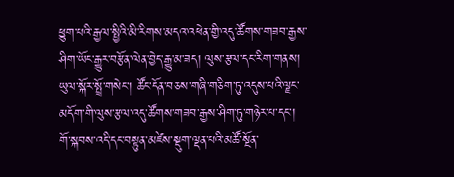ཕྱུག་པའི་རྒྱལ་སྤྱིའི་མི་རིགས་མདའ་འཕེན་གྱི་འདུ་ཚོགས་གཟབ་རྒྱས་ཤིག་ཡོང་རྒྱུར་བརྩོན་ལེན་བྱེད་རྒྱུ་མ་ཟད། ལུས་རྩལ་དང་རིག་གནས། ཡུལ་སྐོར་སྤྲོ་གསེང་། ཚོང་དོན་བཅས་གཞི་གཅིག་ཏུ་འདུས་པའི་ལྗང་མདོག་གི་ལུས་རྩལ་འདུ་ཚོགས་གཟབ་རྒྱས་ཤིག་ཏུ་གཉེར་པ་དང་། གོ་སྐབས་འདི་དང་བསྟུན་མཛེས་སྡུག་ལྡན་པའི་མཚོ་སྔོན་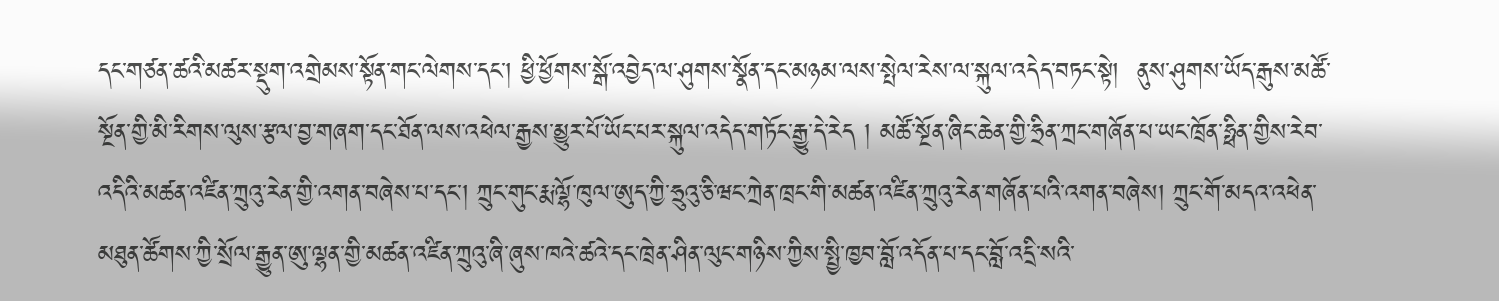དང་གཙན་ཚའི་མཚར་སྡུག་འགྲེམས་སྟོན་གང་ལེགས་དང་། ཕྱི་ཕྱོགས་སྒོ་འབྱེད་ལ་ཤུགས་སྣོན་དང་མཉམ་ལས་སྤེལ་རེས་ལ་སྐུལ་འདེད་བཏང་སྟེ།  ནུས་ཤུགས་ཡོད་རྒུས་མཚོ་སྔོན་གྱི་མི་རིགས་ལུས་རྩལ་བྱ་གཞག་དང་ཐོན་ལས་འཕེལ་རྒྱས་མྱུར་པོ་ཡོང་པར་སྐུལ་འདེད་གཏོང་རྒྱུ་དེ་རེད ། མཚོ་སྔོན་ཞིང་ཆེན་གྱི་ཧྲིན་ཀྲང་གཞོན་པ་ཡང་ཁྲོན་ཧྥིན་གྱིས་རེབ་འདིའི་མཚན་འཛིན་ཀྲུའུ་རེན་གྱི་འགན་བཞེས་པ་དང་། ཀྲུང་གུང་རྨ་ལྷོ་ཁུལ་ཨུད་ཀྱི་ཧྲུའུ་ཅི་ཝང་ཀྲེན་ཁྲང་གི་མཚན་འཛིན་ཀྲུའུ་རེན་གཞོན་པའི་འགན་བཞེས། ཀྲུང་གོ་མདའ་འཕེན་མཐུན་ཚོགས་ཀྱི་སྲོལ་རྒྱུན་ཨུ་ལྷན་གྱི་མཚན་འཛིན་ཀྲུའུ་ཞི་ཞུས་ཁའེ་ཚའེ་དང་ཁྲེན་ཤིན་ལུང་གཉིས་ཀྱིས་སྤྱི་ཁྱབ་བློ་འདོན་པ་དང་བློ་འདྲི་སའི་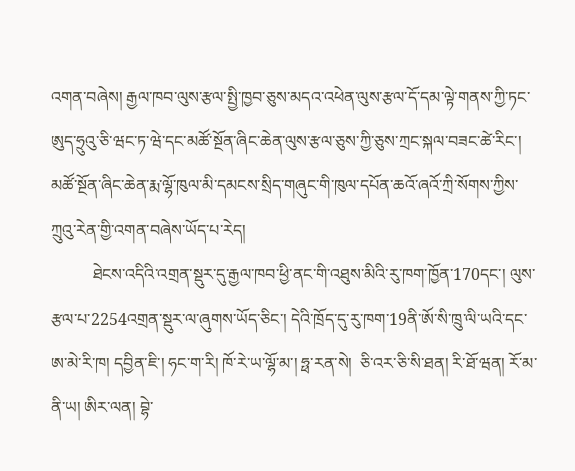འགན་བཞེས། རྒྱལ་ཁབ་ལུས་རྩལ་སྤྱི་ཁྱབ་ཅུས་མདའ་འཕེན་ལུས་རྩལ་དོ་དམ་ལྟེ་གནས་ཀྱི་ཏང་ཨུད་ཧྲུའུ་ཅི་ཝང་ཏ་ཝེ་དང་མཚོ་སྔོན་ཞིང་ཆེན་ལུས་རྩལ་ཅུས་ཀྱི་ཅུས་ཀྲང་སྐལ་བཟང་ཚེ་རིང་། མཚོ་སྔོན་ཞིང་ཆེན་རྨ་ལྷོ་ཁུལ་མི་དམངས་སྲིད་གཞུང་གི་ཁུལ་དཔོན་ཆའོ་ཞའོ་ཀྲི་སོགས་ཀྱིས་ཀྲུའུ་རེན་གྱི་འགན་བཞེས་ཡོད་པ་རེད།
          ཐེངས་འདིའི་འགྲན་སྡུར་དུ་རྒྱལ་ཁབ་ཕྱི་ནང་གི་འཐུས་མིའི་རུ་ཁག་ཁྱོན་170དང་། ལུས་རྩལ་པ་2254འགྲན་སྡུར་ལ་ཞུགས་ཡོད་ཅིང་། དེའི་ཁྲོད་དུ་རུ་ཁག་19ནི་ཨོ་སི་ཁྲུ་ལི་ཡའི་དང་ཨ་མེ་རི་ཁ། དབྱིན་ཇི་། ཧང་ག་རི། ཁོ་རེ་ཡ་ལྷོ་མ་། ཧྥ་རན་སེ།  ཅི་འར་ཅི་སི་ཐན། རི་ཐོ་ཝན། རོ་མ་ནི་ཡ། ཨིར་ལན། བྷེ་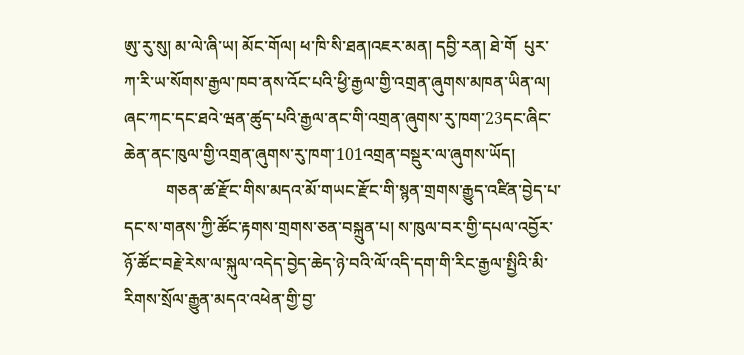ཨུ་རུ་སུ། མ་ལེ་ཞི་ཡ། མོང་གོལ། ཕ་ཁི་སི་ཐན།འཇར་མན། དབྱི་རན། ཐེ་གོ  པུར་ཀ་རི་ཡ་སོགས་རྒྱལ་ཁབ་ནས་འོང་པའི་ཕྱི་རྒྱལ་གྱི་འགྲན་ཞུགས་མཁན་ཡིན་ལ། ཞང་ཀང་དང་ཐའེ་ཝན་ཚུད་པའི་རྒྱལ་ནང་གི་འགྲན་ཞུགས་རུ་ཁག་23དང་ཞིང་ཆེན་ནང་ཁུལ་གྱི་འགྲན་ཞུགས་རུ་ཁག་101འགྲན་བསྡུར་ལ་ཞུགས་ཡོད།
          གཅན་ཚ་རྫོང་གིས་མདའ་མོ་གཡང་རྫོང་གི་སྙན་གྲགས་རྒྱུད་འཛིན་བྱེད་པ་དང་ས་གནས་ཀྱི་ཚོང་རྟགས་གྲགས་ཅན་བསྐྲུན་པ། ས་ཁུལ་བར་གྱི་དཔལ་འབྱོར་ཉོ་ཚོང་བརྗེ་རེས་ལ་སྐུལ་འདེད་བྱེད་ཆེད་ཉེ་བའི་ལོ་འདི་དག་གི་རིང་རྒྱལ་སྤྱིའི་མི་རིགས་སྲོལ་རྒྱུན་མདའ་འཕེན་གྱི་བྱ་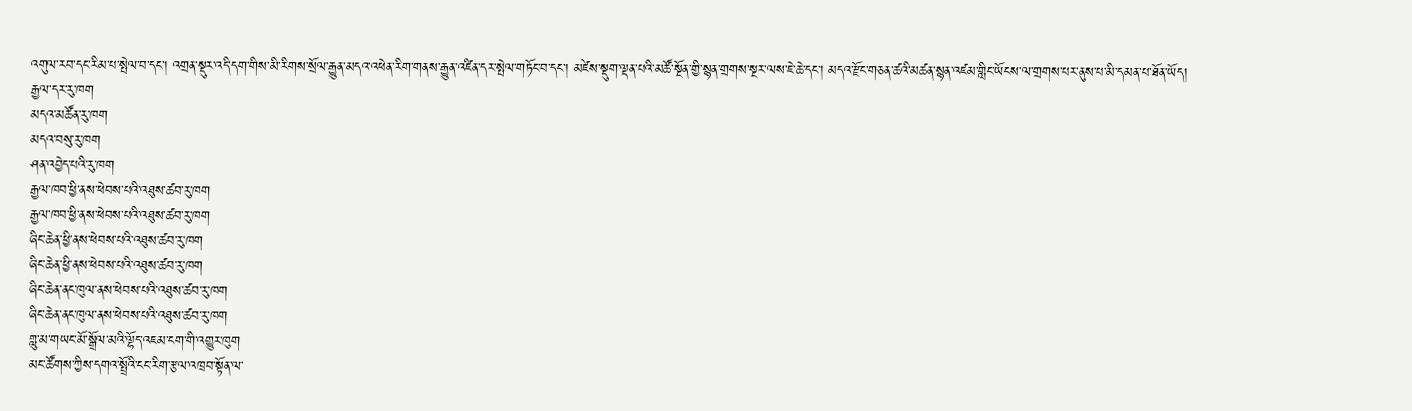འགུལ་རབ་དང་རིམ་པ་སྤེལ་བ་དང་། འགྲན་སྡུར་འདི་དག་གིས་མི་རིགས་སྲོལ་རྒྱུན་མདའ་འཕེན་རིག་གནས་རྒྱུན་འཛིན་དར་སྤེལ་གཏོང་བ་དང་། མཛེས་སྡུག་ལྡན་པའི་མཚོ་སྔོན་གྱི་སྙན་གྲགས་སྔར་ལས་ཇེ་ཆེ་དང་། མདའ་རྫོང་གཅན་ཚའི་མཚན་སྙན་འཛམ་གླིང་ཡོངས་ལ་གྲགས་པར་ནུས་པ་མི་དམན་པ་ཐོན་ཡོད།
རྒྱལ་དར་རུ་ཁག
མདའ་མཚོན་རུ་ཁག
མདའ་བསུ་རུ་ཁག
ཤན་འབྱེད་པའི་རུ་ཁག
རྒྱལ་ཁབ་ཕྱི་ནས་ཕེབས་པའི་འཐུས་ཚབ་རུ་ཁག
རྒྱལ་ཁབ་ཕྱི་ནས་ཕེབས་པའི་འཐུས་ཚབ་རུ་ཁག
ཞིང་ཆེན་ཕྱི་ནས་ཕེབས་པའི་འཐུས་ཚབ་རུ་ཁག
ཞིང་ཆེན་ཕྱི་ནས་ཕེབས་པའི་འཐུས་ཚབ་རུ་ཁག
ཞིང་ཆེན་ནང་ཁུལ་ནས་ཕེབས་པའི་འཐུས་ཚབ་རུ་ཁག
ཞིང་ཆེན་ནང་ཁུལ་ནས་ཕེབས་པའི་འཐུས་ཚབ་རུ་ཁག
གླུ་མ་གཡང་མོ་སྒྲོལ་མའི་ལྷོད་འཇམ་ངག་གི་འགྱུར་ཁུག
མང་ཚོགས་ཀྱིས་དགའ་སྤྲོའི་ངང་རིག་རྩལ་འཁྲབ་སྟོན་ལ་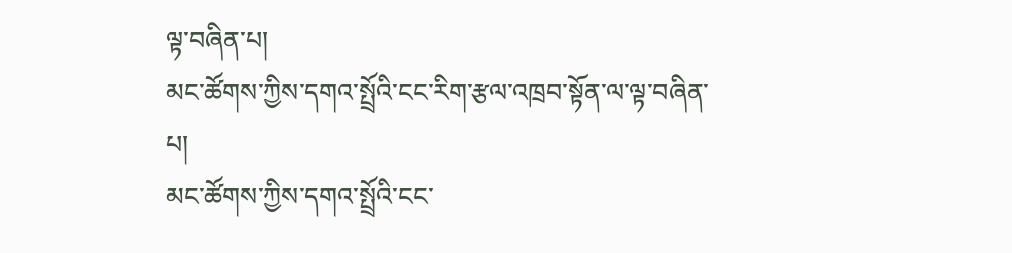ལྟ་བཞིན་པ།
མང་ཚོགས་ཀྱིས་དགའ་སྤྲོའི་ངང་རིག་རྩལ་འཁྲབ་སྟོན་ལ་ལྟ་བཞིན་པ།
མང་ཚོགས་ཀྱིས་དགའ་སྤྲོའི་ངང་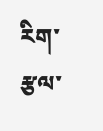རིག་རྩལ་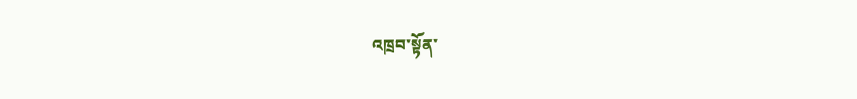འཁྲབ་སྟོན་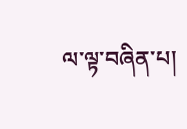ལ་ལྟ་བཞིན་པ།